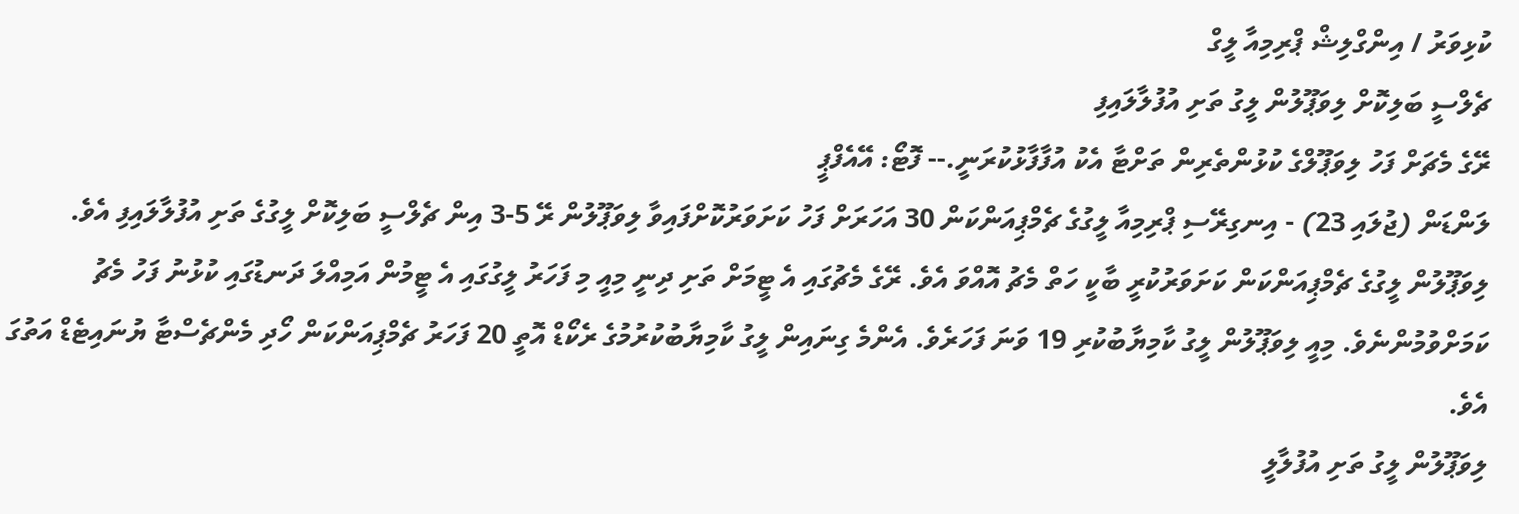ކުޅިވަރު / އިންގްލިޝް ޕްރިމިއާ ލީގް
ޗެލްސީ ބަލިކޮށް ލިވަޕޫލުން ލީގު ތަށި އުފުލާލައިފި
ރޭގެ މެޗަށް ފަހު ލިވަޕޫލްގެ ކުޅުންތެރިން ތަށްޓާ އެކު އުފާފާޅުކުރަނީ.-- ފޮޓޯ: އޭއެފްޕީ
ލަންޑަން (ޖުލައި 23) - އިނގިރޭސި ޕްރިމިއާ ލީގުގެ ޗެމްޕިއަންކަން 30 އަހަރަށް ފަހު ކަށަވަރުކޮށްފައިވާ ލިވަޕޫލުން ރޭ 5-3 އިން ޗެލްސީ ބަލިކޮށް ލީގުގެ ތަށި އުފުލާލައިފި އެވެ.
ލިވަޕޫލުން ލީގުގެ ޗެމްޕިއަންކަން ކަށަވަރުކުރީ ބާކީ ހަތް މެޗު އޮއްވަ އެވެ. ރޭގެ މެޗުގައި އެ ޓީމަށް ތަށި ދިނީ މިއީ މި ފަހަރު ލީގުގައި އެ ޓީމުން އަމިއްލަ ދަނޑުގައި ކުޅުނު ފަހު މެޗު ކަމަށްވުމުންނެވެ. މިއީ ލިވަޕޫލުން ލީގު ކާމިޔާބުކުރި 19 ވަނަ ފަހަރެވެ. އެންމެ ގިނައިން ލީގު ކާމިޔާބުކުރުމުގެ ރެކޯޑް އޮތީ 20 ފަހަރު ޗެމްޕިއަންކަން ހޯދި މެންޗެސްޓާ ޔުނައިޓެޑް އަތުގަ އެވެ.
ލިވަޕޫލުން ލީގު ތަށި އުފުލާލީ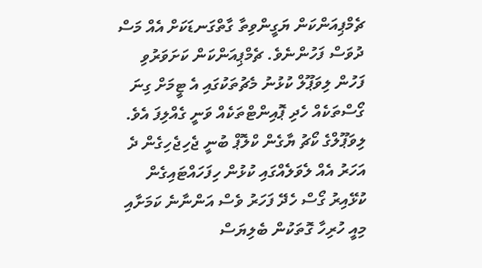ޗެމްޕިއަންކަން ޔަގީންވިތާ ގާތްގަނޑަކަށް އެއް މަސް ދުވަސް ފަހުންނެވެ. ޗެމްޕިއަންކަން ކަށަވަރުވި ފަހުން ލިވަޕޫލް ކުޅުނު މެޗުތަކުގައި އެ ޓީމަށް ގިނަ ގޯސްތަކެއް ހެދި ޕޮއިންޓްތަކެއް ވަނީ ގެއްލިފަ އެވެ. ލިވަޕޫލްގެ ކޯޗު ޔާގެން ކްލޮޕް ބުނީ ޖެހިޖެހިގެން ދެ އަހަރު އެއް ލެވަލެއްގައި ކުޅުން ހިފަހައްޓައިގެން ކުޅޭއިރު ގޯސް ހެދޭ ފަހަރު ވެސް އަންނާނެ ކަމަށާއި މިއީ ހުރިހާ ގޮތަކުން ބެލިޔަސް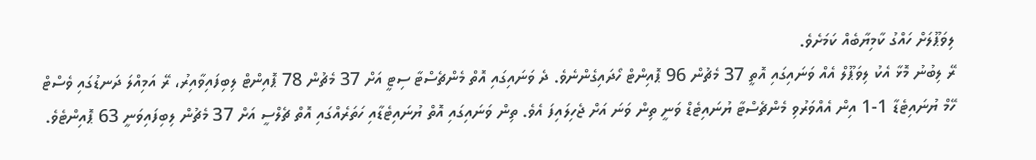ލިވަޕޫލަށް ހައްގު ކާމިޔާބެއް ކަމަށެވެ.
ރޭ ލިބުނު މޮޅާ އެކު ލިވަޕޫލް އެއް ވަނައިގައި އޮތީ 37 މެޗުން 96 ޕޮއިންޓް ހޯދައިގެންނެވެ. ދެ ވަނައިގައި އޮތް މެންޗެސްޓާ ސިޓީ އަށް 37 މެޗުން 78 ޕޮއިންޓް ލިބިފައިވާއިރު، ރޭ އަމިއްލަ ދަނޑުގައި ވެސްޓް ހޭމް ޔުނައިޓެޑާ 1-1 އިން އެއްވަރުވި މެންޗެސްޓާ ޔުނައިޓެޑް ވަނީ ތިން ވަނަ އަށް ޖެހިލައިފަ އެވެ. ތިން ވަނައިގައި އޮތް ޔުނައިޓެޑާއި ހަތަރެއްގައި އޮތް ޗެލްސީ އަށް 37 މެޗުން ލިބިފައިވަނީ 63 ޕޮއިންޓެވެ.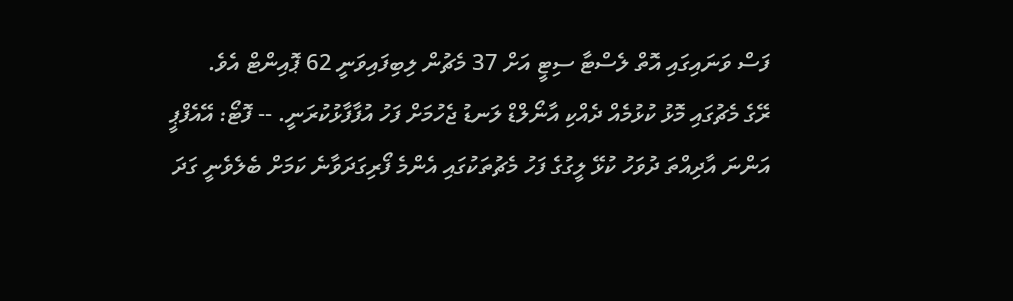ފަސް ވަނައިގައި އޮތް ލެސްޓާ ސިޓީ އަށް 37 މެޗުން ލިބިފައިވަނީ 62 ޕޮއިންޓް އެވެ.
ރޭގެ މެޗުގައި މޮޅު ކުޅުމެއް ދެއްކި އާނޯލްޑް ލަނޑު ޖެހުމަށް ފަހު އުފާފާޅުކުރަނީ. -- ފޮޓޯ: އޭއެފްޕީ
އަންނަ އާދިއްތަ ދުވަހު ކުޅޭ ލީގުގެ ފަހު މެޗުތަކުގައި އެންމެ ފޯރިގަދަވާނެ ކަމަށް ބެލެވެނީ ގަދަ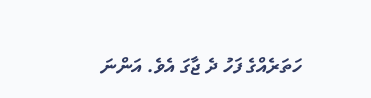ހަތަރެއްގެ ފަހު ދެ ޖާގަ އެވެ. އަންނަ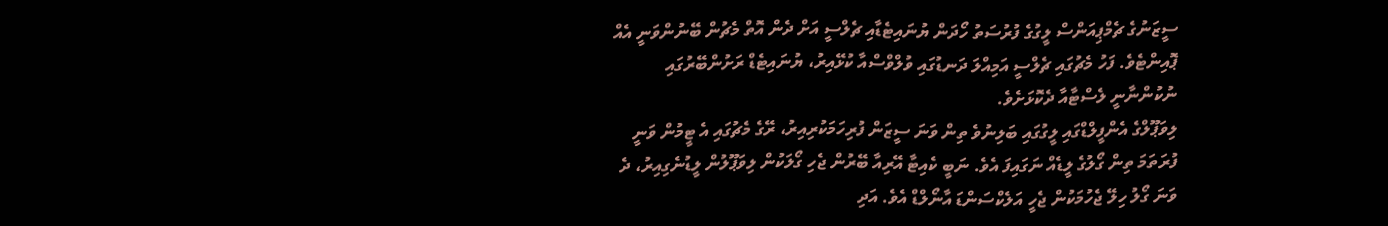ސީޒަނުގެ ޗެމްޕިއަންސް ލީގުގެ ފުރުސަތު ހޯދަން ޔުނައިޓެޑާއި ޗެލްސީ އަށް ދެން އޮތް މެޗުން ބޭނުންވަނީ އެއް ޕޮއިންޓެވެ. ފަހު މެޗުގައި ޗެލްސީ އަމިއްލަ ދަނޑުގައި ވުލްވްސްއާ ކުޅޭއިރު، ޔުނައިޓެޑް ރަށުންބޭރުގައި ނުކުންނާނީ ލެސްޓާއާ ދެކޮޅަށެވެ.
ލިވަޕޫލްގެ އެންފީލްޑްގައި ލީގުގައި ބަލިނުވެ ތިން ވަނަ ސީޒަން ފުރިހަމަކުރިއިރު، ރޭގެ މެޗުގައި އެ ޓީމުން ވަނީ ފުރަތަމަ ތިން ގޯލުގެ ލީޑެއް ނަގައިފަ އެވެ. ނަބީ ކެއިޓާ އޭރިއާ ބޭރުން ޖެހި ގޯލަކުން ލިވަޕޫލުން ލީޑުނެގިއިރު، ދެ ވަނަ ގޯލު ހިލޭ ޖެހުމަކުން ޖެހީ އަލެކްސަންޑަ އާނޯލްޑް އެވެ. އަދި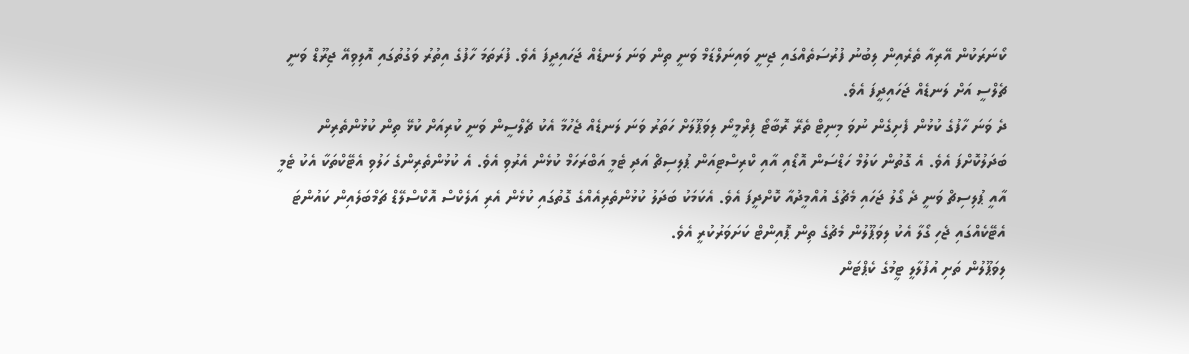ކޯނަރަކުން އޭރިއާ ތެރެއިން ލިބުނު ފުރުސަތެއްގައި ޖިނީ ވައިނަލްޑަމް ވަނީ ތިން ވަނަ ލަނޑެއް ޖަހައިދީފަ އެވެ. ފުރަތަމަ ހާފުގެ އިތުރު ވަގުތުގައި އޮލިވިއޭ ޖިރޫޑް ވަނީ ޗެލްސީ އަށް ލަނޑެއް ޖަހައިދީފަ އެވެ.
ދެ ވަނަ ހާފުގެ ކުޅުން ފެށިގެން ނުވަ މިނިޓް ތެރޭ ރޮބާޓޯ ފިރްމީނޯ ލިވަޕޫލަށް ހަތަރު ވަނަ ލަނޑެއް ޖެހުމާ އެކު ޗެލްސީން ވަނީ ކުރިއަށް ކުޅޭ ތިން ކުޅުންތެރިން ބަދަލުކޮށްފަ އެވެ. އެ ގޮތުން ކަލުމް ހަޑްސަން އޮޑޯއި އާއި ކްރިސްޓިއަން ޕުލިސިޗް އަދި ޓެމީ އަބްރަހަމް ކުޅެން އެރުވި އެވެ. އެ ކުޅުންތެރިންގެ ހަލުވި އެޓޭކްތަކާ އެކު ޓެމީ އާއީ ޕުލިސިޗް ވަނީ ދެ ގޯލު ޖަހައި މެޗުގެ އުއްމީދުއާ ކޮށްދީފަ އެވެ. އެކަމަކު ބަދަލު ކުޅުންތެރިއެއްގެ ގޮތުގައި ކުޅެން އެރި އަލެކްސް އޮކްސްލޭޑް ޗަމްބަލެއިން ކައުންޓަ އެޓޭކެއްގައި ޖެހި ގޯލާ އެކު ލިވަޕޫލުން މެޗުގެ ތިން ޕޮއިންޓް ކަށަވަރުކުރީ އެވެ.
ލިވަޕޫލުން ތަށި އުފުލާލީ ޓީމުގެ ކެޕްޓަން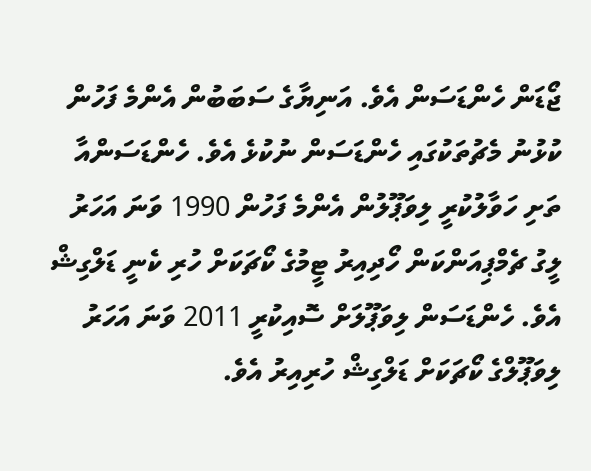ޖޯޑަން ހެންޑަސަން އެވެ. އަނިޔާގެ ސަބަބުން އެންމެ ފަހުން ކުޅުނު މެޗުތަކުގައި ހެންޑަސަން ނުކުޅެ އެވެ. ހެންޑަސަންއާ ތަށި ހަވާލުކުރީ ލިވަޕޫލުން އެންމެ ފަހުން 1990 ވަނަ އަހަރު ލީގު ޗެމްޕިއަންކަން ހޯދިއިރު ޓީމުގެ ކޯޗަކަށް ހުރި ކެނީ ޑަލްގިޝް އެވެ. ހެންޑަސަން ލިވަޕޫލަށް ސޮއިކުރީ 2011 ވަނަ އަހަރު ލިވަޕޫލްގެ ކޯޗަކަށް ޑަލްގިޝް ހުރިއިރު އެވެ.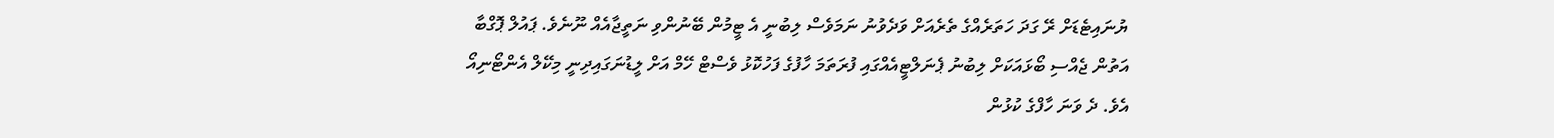ޔުނައިޓެޑަށް ރޭ ގަދަ ހަތަރެއްގެ ތެރެއަށް ވަދެވުނު ނަމަވެސް ލިބުނީ އެ ޓީމުން ބޭނުންވި ނަތީޖާއެއް ނޫނެވެ. ޕައުލް ޕޮގްބާ އަތުން ޖެއްސި ބޯޅައަކަށް ލިބުނު ޕެނަލްޓީއެއްގައި ފުރަތަމަ ހާފުގެ ފަހުކޮޅު ވެސްޓް ހޭމް އަށް ލީޑުނަގައިދިނީ މިކޭލް އެންޓޯނިއޯ އެވެ. ދެ ވަނަ ހާފްގެ ކުޅުން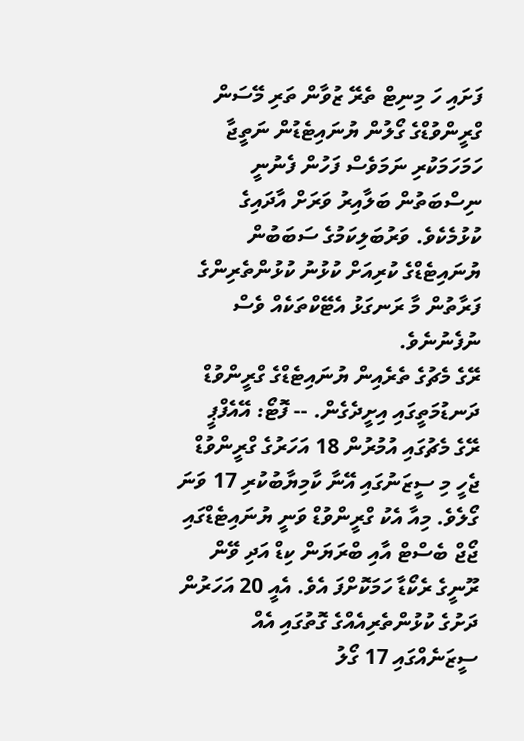ފަށައި ހަ މިނިޓް ތެރޭ ޒުވާން ތަރި މޭސަން ގްރީންވުޑްގެ ގޯލުން ޔުނައިޓެޑުން ނަތީޖާ ހަމަހަމަކުރި ނަމަވެސް ފަހުން ފެނުނީ ނިސްބަތުން ބަލާއިރު ވަރަށް އާދައިގެ ކުޅުމެކެވެ. ވަރުބަލިކަމުގެ ސަބަބުން ޔުނައިޓެޑްގެ ކުރިއަށް ކުޅުނު ކުޅުންތެރިންގެ ފަރާތުން މާ ރަނގަޅު އެޓޭކްތަކެއް ވެސް ނުފެނުނެވެ.
ރޭގެ މެޗުގެ ތެރެއިން ޔުނައިޓެޑްގެ ގްރީންވުޑް ދަނޑުމަތީގައި އިށީދެގެން. -- ފޮޓޯ: އޭއެފްޕީ
ރޭގެ މެޗުގައި އުމުރުން 18 އަހަރުގެ ގްރީންވުޑް ޖެހީ މި ސީޒަނުގައި އޭނާ ކާމިޔާބުކުރި 17 ވަނަ ގޯލެވެ. މިއާ އެކު ގްރީންވުޑް ވަނީ ޔުނައިޓެޑްގައި ޖޯޖް ބެސްޓް އާއި ބްރަޔަން ކިޑް އަދި ވޭން ރޫނީގެ ރެކޯޑާ ހަމަކޮށްފަ އެވެ. އެއީ 20 އަހަރުން ދަށުގެ ކުޅުންތެރިއެއްގެ ގޮތުގައި އެއް ސީޒަނެއްގައި 17 ގޯލު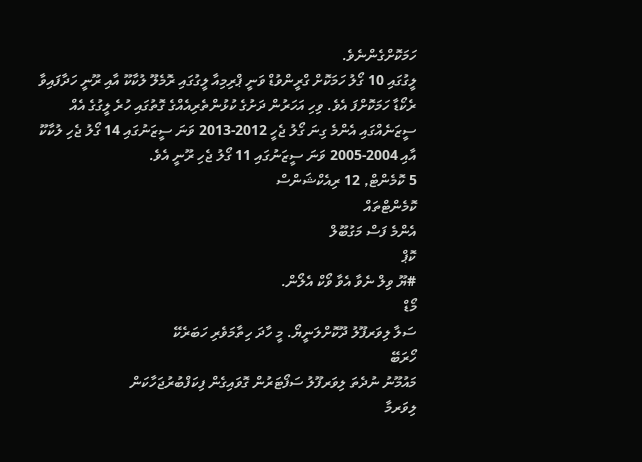ހަމަކޮށްގެންނެވެ.
ލީގުގައި 10 ގޯލު ހަމަކޮށް ގްރީންވުޑް ވަނީ ޕްރިމިއާ ލީގުގައި ރޮމެލޫ ލުކާކޫ އާއި ރޫނީ ހަދާފައިވާ ރެކޯޑާ ހަމަކޮށްފަ އެވެ. ވިހި އަހަރުން ދަށުގެ ކުޅުންތެރިއެއްގެ ގޮތުގައި ހުރެ ލީގުގެ އެއް ސީޒަނެއްގައި އެންމެ ގިނަ ގޯލު ޖެހީ 2012-2013 ވަނަ ސީޒަނުގައި 14 ގޯލު ޖެހި ލުކާކޫ އާއި 2004-2005 ވަނަ ސީޒަނުގައި 11 ގޯލު ޖެހި ރޫނީ އެވެ.
5 ކޮމެންޓް, 12 ރިއެކްޝަންސް
ކޮމެންޓްތައް
އެންމެ ފަސް މަގުބޫލް
ކޮޕް
#ޔޫ ވިލް ނެވާ އެވާ ވޯކް އެލޯން.
މޯޑް
ސަލާ ލިވަރފޫލު ދޫކޮށްލަނީޔޯ. މީ ހާދަ ހިތާމަވެރި ހަބަރެކޭ
ހޯރަބޭ
މައުމޫނު ނުދެތަ ލިވަރފޫލު ސަފޯޓަރުން ގޮވައިގެން ފިކަފްބުރުޖަހާކަން
ލިވަރމާ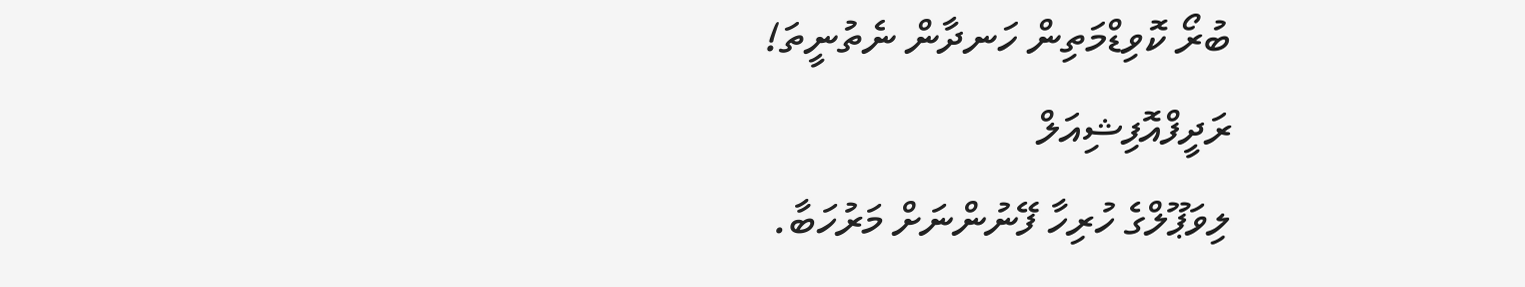ބުރޯ ކޮވިޑްމަތިން ހަނދާން ނެތުނީތަ!
ރަދީފްއޮފިޝިއަލް
ލިވަޕޫލްގެ ހުރިހާ ފޭނުންނަށް މަރުހަބާ.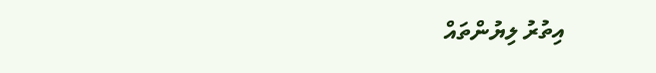އިތުރު ލިޔުންތައް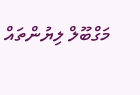މަގްބޫލް ލިޔުންތައް